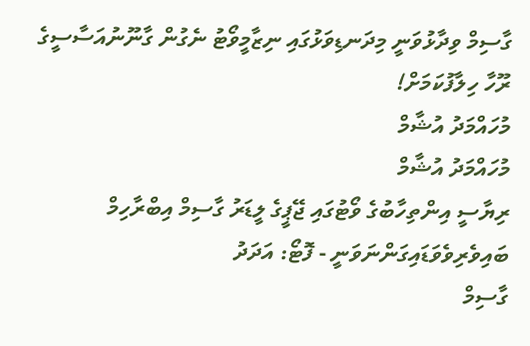ގާސިމް ވިދާޅުވަނީ މިދަނޑިވަޅުގައި ނިޒާމީވޯޓު ނެގުން ގާނޫނުއަސާސީގެ ރޫހާ ހިލާފުކަމަށް!
މުހައްމަދު އުޝާމް
މުހައްމަދު އުޝާމް
ރިޔާސީ އިންތިހާބުގެ ވޯޓުގައި ޖޭޕީގެ ލީޑަރު ގާސިމް އިބްރާހިމް ބައިވެރިވެވަޑައިގަންނަވަނީ - ފޮޓޯ: އަދަދު
ގާސިމް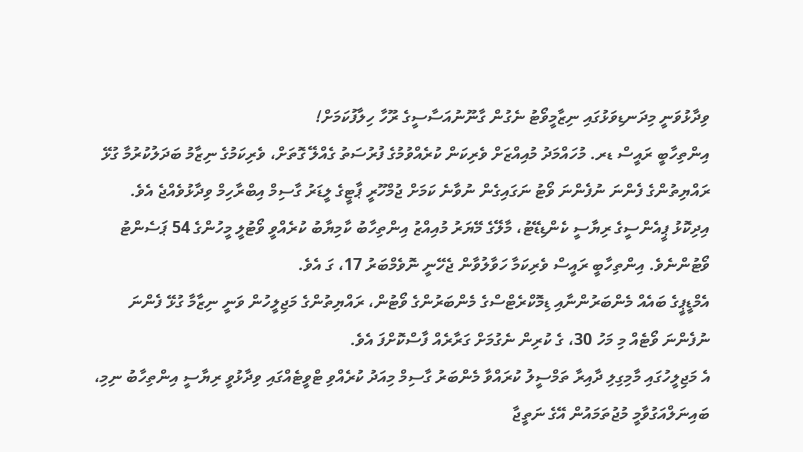ވިދާޅުވަނީ މިދަނޑިވަޅުގައި ނިޒާމީވޯޓު ނެގުން ގާނޫނުއަސާސީގެ ރޫހާ ހިލާފުކަމަށް!
އިންތިހާބީ ރައީސް ޑރ. މުހައްމަދު މުއިއްޒަށް ވެރިކަން ކުރެއްވުމުގެ ފުރުސަތު ގެއްލޭ ގޮތަށް، ވެރިކަމުގެ ނިޒާމު ބަދަލުކުރުމާ ގުޅޭ ރައްޔިތުންގެ ފެންނަ ނުފެންނަ ވޯޓު ނަގައިގެން ނުވާނެ ކަމަށް ޖުމްހޫރީ ޕާޓީގެ ލީޑަރު ގާސިމް އިބްރާހިމް ވިދާޅުވެއްޖެ އެވެ.
އިދިކޮޅު ޕީއެންސީގެ ރިޔާސީ ކެންޑިޑޭޓު، މާލޭގެ މޭޔަރު މުއިއްޒު އިންތިހާބު ކާމިޔާބު ކުރެއްވީ ވޯޓުލީ މީހުންގެ 54 ޕަސެންޓު ވޯޓުންނެވެ. އިންތިހާބީ ރައީސް ވެރިކަމާ ހަވާލުވާން ޖެހޭނީ ނޮވެމްބަރު 17، ގަ އެވެ.
އެމްޑީޕީގެ ބައެއް މެންބަރުންނާއި ޑިމޮކްރެޓްސްގެ މެންބަރުންގެ ވޯޓުން، ރައްޔިތުންގެ މަޖިލީހުން ވަނީ ނިޒާމާ ގުޅޭ ފެންނަ ނުފެންނަ ވޯޓެއް މި މަހު 30، ގެ ކުރިން ނެގުމަށް ގަރާރެއް ފާސްކޮށްފަ އެވެ.
އެ މަޖިލީހުގައި މާމިގިލި ދާއިރާ ތަމްސީލު ކުރައްވާ މެންބަރު ގާސިމް މިއަދު ކުރެއްވި ޓްވީޓެއްގައި ވިދާޅުވީ ރިޔާސީ އިންތިހާބު ނިމި، ބައިނަލްއަގުވާމީ މުޖުތަމައުން އޭގެ ނަތީޖާ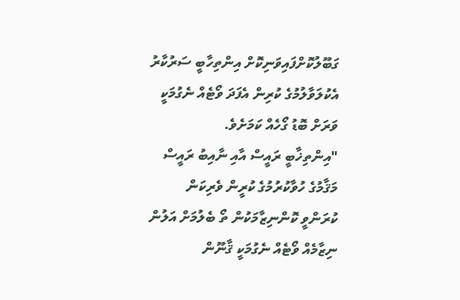ގަބޫލުކޮށްފައިވަނިކޮށް އިންތިހާބީ ސަރުކާރު އެކުލަވާލުމުގެ ކުރިން އެފަދަ ވޯޓެއް ނެގުމަކީ ވަރަށް ބޮޑު ގޯހެއް ކަމަށެވެ.
"އިންތިޚާބީ ރައީސް އާއި ނާއިބު ރައީސް މަޤާމުގެ ހުވާކުރުމުގެ ކުރީން ވެރިކަން ކުރަންވީ ކޮންނިޒާމަކުން ތޯ ބެލުމަށް އަލުން ނިޒާމެއް ވޯޓެއް ނެގުމަކީ ޤާނޫން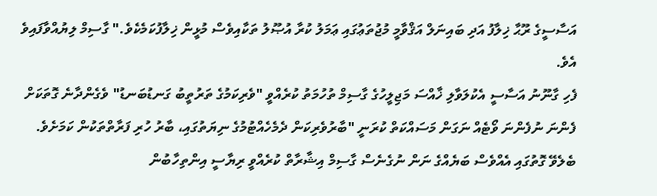އަސާސީގެ ރޫޙާ ޚިލާފު އަދި ބައިނަލް އަޤްވާމީ މުޖުތަޢުގައި ޢަމަލު ކުރާ އުޞޫލު ތަކާއިވެސް މުޅީން ޚިލާފުކަމެކެވެ." ގާސިމް ލިޔުއްވާފައިވެ އެވެ.
ފެހި ގާނޫނު އަސާސީ އެކުލަވާލި ޚާއްސަ މަޖިލީހުގެ ގާސިމް ތުހުމަތު ކުރެއްވީ "ވެރިކަމުގެ ތަރުތީބު ގަނޑުބަނޑު" ވެގެންދާނެ ގޮތަކަށް ފެންނަ ނުފެންނަ ވޯޓެއް ނަގަން މަސައްކަތް ކުރަނީ "ބާރުވެރިކަން ދެމެހެއްޓުމުގެ ނިޔަތުގައި، ބާރު ހުރި ފަރާތްތަކުން ކަމަށެވެ.
ބެލެވޭ ގޮތުގައި އެއްވެސް ބަޔެއްގެ ނަން ނުގެނެސް ގާސިމް އިޝާރާތް ކުރެއްވީ ރިޔާސީ އިންތިހާބުން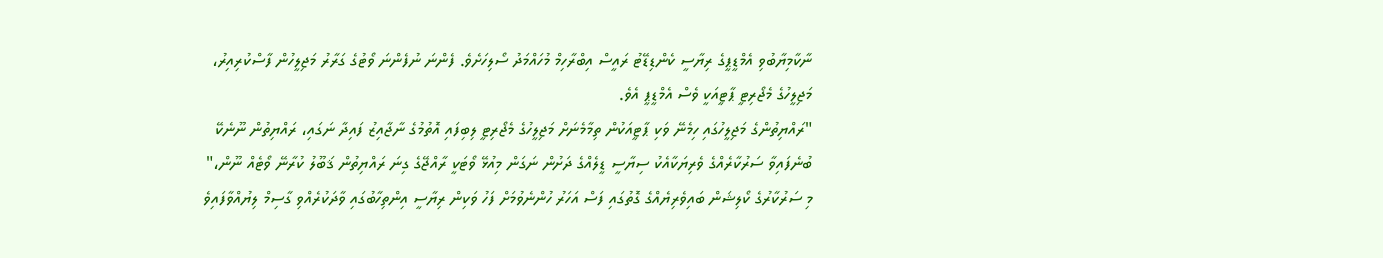ނާކާމިޔާބުވި އެމްޑީޕީގެ ރިޔާސީ ކެންޑިޑޭޓު ރައީސް އިބްރާހިމް މުހައްމަދު ސޯލިހަށެވެ. ފެންނަ ނުފެންނަ ވޯޓުގެ ގަރާރު މަޖިލީހުން ފާސްކުރިއިރު، މަޖިލީހުގެ މެޖޯރިޓީ ޕާޓީއަކީ ވެސް އެމްޑީޕީ އެވެ.
"ރައްޔިތުންގެ މަޖިލީހުގައި ހިމެނޭ ވަކި ޕާޓީއަކުން ތިމާމެނަށް މަޖިލީހުގެ މެޖޯރިޓީ ލިބިފައި އޮތުމުގެ ނާޖާއިޒު ފައިދާ ނަގައި، ރައްޔިތުން ނޫނެކޭ ބުނެފައިވާ ސަރުކާރެއްގެ ވެރިޔަކާއެކު ސިޔާސީ ޑީލެއްގެ ދަށުން ނަގަން މިއުޅޭ ވޯޓަކީ ރާއްޖޭގެ ގިނަ ރައްޔިތުން ޤަބޫލު ކުރާނޭ ވޯޓެއް ނޫން،" މި ސަރުކާރުގެ ކޯލިޝަން ބައިވެރިޔެއްގެ ގޮތުގައި ފަސް އަހަރު ހުންނެވުމަށް ފަހު ވަކިން ރިޔާސީ އިންތިހާބުގައި ވާދަކުރެއްވި ގާސިމް ލިޔުއްވާފައިވެ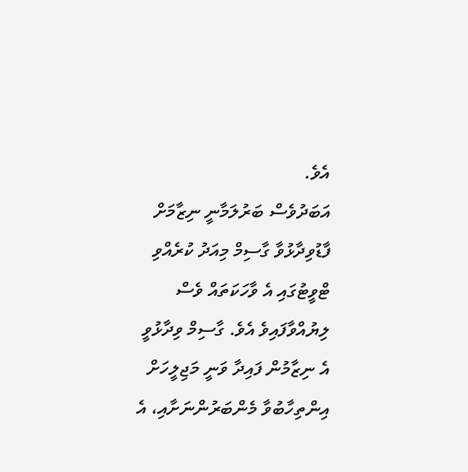އެވެ.
އަބަދުވެސް ބަރުލަމާނީ ނިޒާމަށް ފާޑުވިދާޅުވާ ގާސިމް މިއަދު ކުރެއްވި ޓްވީޓުގައި އެ ވާހަކަތައް ވެސް ލިޔުއްވާފައިވެ އެވެ. ގާސިމް ވިދާޅުވީ އެ ނިޒާމުން ފައިދާ ވަނީ މަޖިލީހަށް އިންތިހާބުވާ މެންބަރުންނަށާއި، އެ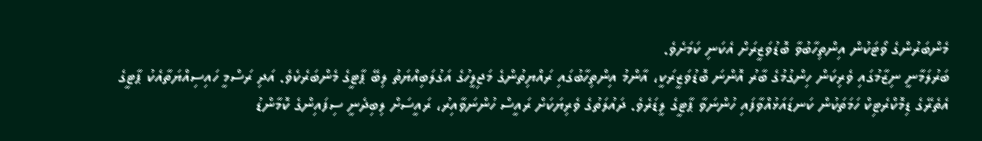މެންބަރުންގެ ވޯޓަކުން އިންތިހާބުވާ ބޮޑުވަޒީރަށް އެކަނި ކަމަށެވެ.
ބަރުލަމާނީ ނިޒާމުގައި ވެރިކަން ހިންގުމުގެ ބާރު އޮންނަ ބޮޑުވަޒީރަކީ، އާންމު އިންތިހާބުގައި ރައްޔިތުންގެ މަޖިލީހުގެ އަގުލަބިއްޔަތު ލިބޭ ޕާޓީގެ މެންބަރެކެވެ. އަދި ރަސްމީ ހައިސިއްޔަތާއެކު ޕާޓީގެ އެތެރޭގެ ޑިމޮކްރެޓިކް ހަމަތަކުން ކަނޑައަޅުއްވާފައި ހުންނަވާ ޕާޓީގެ ލީޑަރެވެ. ދައުލަތުގެ ވެރިޔަކަށް ރައީސް ހުންނަވާއިރު، ރައީސަށް ލިބިދެނީ ސިފައިންގެ ކޮމާންޑު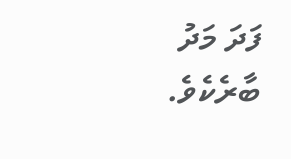ފަދަ މަދު ބާރެކެވެ.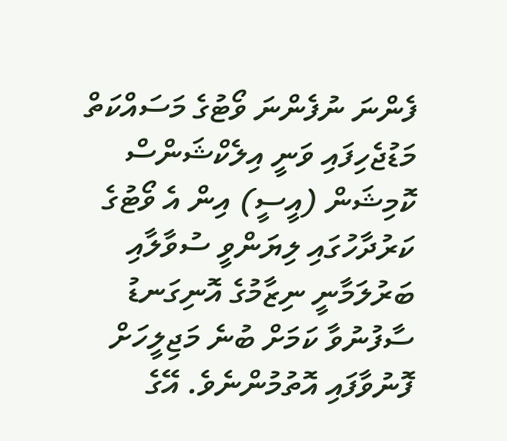ފެންނަ ނުފެންނަ ވޯޓުގެ މަސައްކަތް މަޑުޖެހިފައި ވަނީ އިލެކްޝަންސް ކޮމިޝަން (އީސީ) އިން އެ ވޯޓުގެ ކަރުދާހުގައި ލިޔަންވީ ސުވާލާއި ބަރުލަމާނީ ނިޒާމުގެ އޮނިގަނޑު ސާފުނުވާ ކަމަށް ބުނެ މަޖިލީހަށް ފޮނުވާފައި އޮތުމުންނެވެ. އޭގެ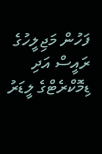ފަހުން މަޖިލީހުގެ ރައީސް އަދި ޑިމޮކްރެޓްގެ ލީޑަރު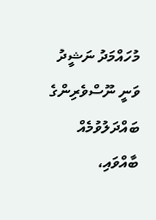މުހައްމަދު ނަޝީދު ވަނީ ނޫސްވެރިންގެ ބައްދަލުވުމެއް ބާއްވައި،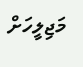މަޖިލީހަށް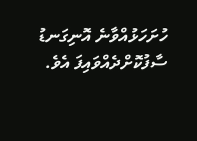ހުށަހަޅުއްވާނެ އޮނިގަނޑު ސާފުކޮށްދެއްވައިފަ އެވެ.